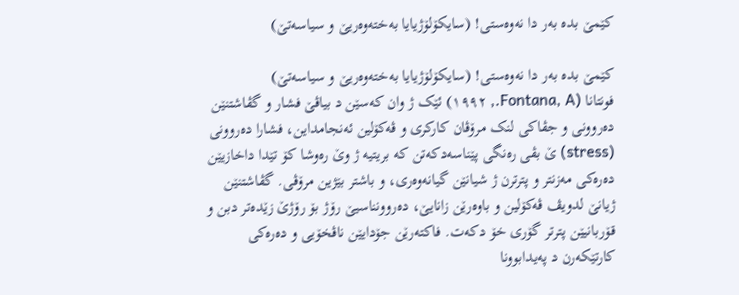کێمێ بدە بەر دا نەوەستی! (سایکۆلۆژیایا بەختەوەریێ و سیاسەتێ)

کێمێ بدە بەر دا نەوەستی! (سایکۆلۆژیایا بەختەوەریێ و سیاسەتێ)
فونتانا (Fontana, A., ١٩٩٢) ئێک ژ وان کەسێن د بیاڤێ فشار و گڤاشتنێن دەروونی و جڤاکی لنک مرۆڤان کارکری و ڤەکۆلین ئەنجامداین، فشارا دەروونی (stress) ێ بڤی رەنگی پێناسەدکەتن کە بریتیە ژ وێ رەوشا کۆ تێدا داخازیێن دەرەکی مەزنتر و پترترن ژ شیانێن گیانەوەری، و باشتر بێژین مرۆڤی. گڤاشتنێن ژیانێ لدویڤ ڤەکۆلین و باوەرێن زانایێ، دەروونناسیێ رۆژ بۆ رۆژێ زێدەتر دبن و قۆربانیێن پترتر گۆری خۆ دکەت. فاکتەرێن جۆدایێن ناڤخۆیی و دەرەکی کارتێکەرن د پەیدابوونا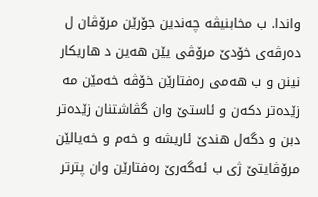واندا. ب مخابنیڤە چەندین جۆرێن مرۆڤان ل دەرڤەی خۆدێ مرۆڤی یێن ھەین د ھاریکار نینن و ب ھەمی رەفتارێن خۆڤە خەمێن مە زێدەتر دکەن و ئاستێ وان گڤاشتنان زێدەتر دبن و دگەل ھندێ ئاریشە و خەم و خەیالێن مرۆڤایتێ ژی ب ئەگەرێ رەفتارێن وان پترتر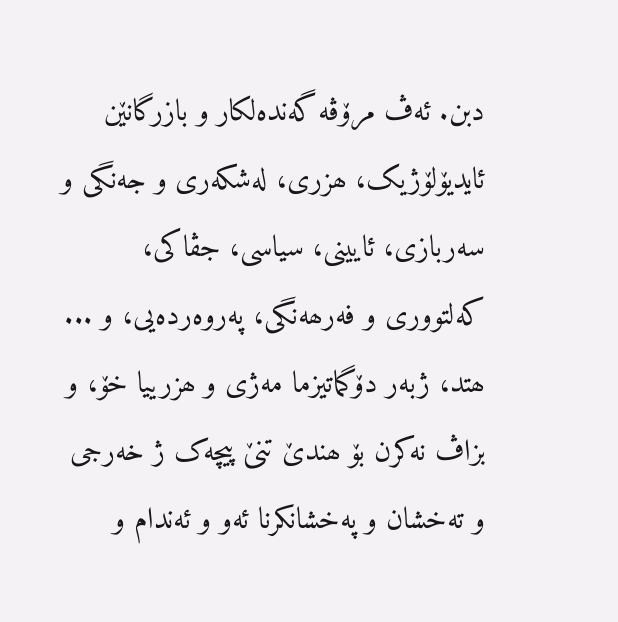دبن. ئەڤ مرۆڤە گەندەلکار و بازرگانێن ئایدیۆلۆژیک، ھزری، لەشکەری و جەنگی و سەربازی، ئایینی، سیاسی، جڤاکی، کەلتووری و فەرھەنگی، پەروەردەیی، و ... ھتد، ژبەر دۆگماتیزما مەژی و ھزرییا خۆ، و بزاڤ نەکرن بۆ ھندێ تنێ پیچەک ژ خەرجی و تەخشان و پەخشانکرنا ئەو و ئەندام و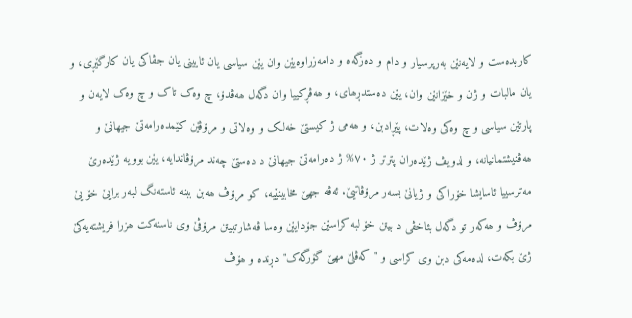کاربدەست و لایەنێن بەرپرسیار و دام و دەزگەە و دامەزراوەیێن وان یێن سیاسی یان ئایینی یان جڤاکی یان کارگێڕی، و یان مالبات و ژن و خێزانێن وان، یێن دەستدڕھای، و ھەڤڕکییا وان دگەل ھەڤدۆ، چ وەک تاک و چ وەک لایەن و پارتێن سیاسی و چ وەکی وەلات، پێڕادبن، و ھەمی ژ کیستێ خەلک و وەلاتی و مرۆڤێن کێمدەرامەتێ جیھانێ و ھەڤنیشتمانیانە، و لدویڤ ژێدەران پترتر ژ ٧٠% ژ دەرامەتێ جیھانێ د دەستێ چەند مرۆڤاندایە، یێن بوویە ژێدەرێ مەترسییا ئاسایشا خۆراکی و ژیانێ بسەر مرۆڤاتیێ. ئەڤە جھێ مخابینێیە، کو مرۆڤ ھەبن ببنە ئاستەنگ لبەر برایێ خۆ یێ مرۆڤ و ھەکەر تو دگەل بئاخڤی د بیتن خۆ لبە کراسێن جۆدایێن وەسا ڤەشارتبیتن مرۆڤێ وی ناسنەکت ھزرا فریشتەیەکێ ژێ بکەت، لدەمەکی دبن وی کراسی و " کەڤلێ مھێ گۆرگەک" دڕندە و ھۆڤ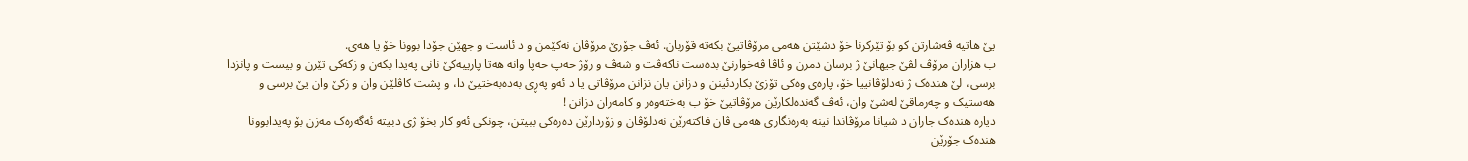یێ ھاتیە ڤەشارتن کو بۆ تێرکرنا خۆ دشێتن ھەمی مرۆڤاتیێ بکەتە قۆربان. ئەڤ جۆرێ مرۆڤان نەکێمن و د ئاست و جھێن جۆدا بوونا خۆ یا ھەی.
ب ھزاران مرۆڤ لڤێ جیھانێ ژ برسان دمرن و ئاڤا ڤەخوارنێ بدەست ناکەڤت و شەڤ و رۆژ حەپ حەپا وانە ھەتا پارییەکێ نانی پەیدا بکەن و زکەکی تێرن و بیست و پانزدا برسی، لێ ھندەک ژ نەدلۆڤانییا خۆ، پارەی وەکی تۆزێ بکاردئینن و دزانن یان نزانن مرۆڤاتی یا د ئەو پەڕی بەدەبەختیێ دا، و پشت کاڤلێن وان و زکێ وان یێ برسی و ھەستیک و چەرماقێ لەشێ وان، ئەڤ گەندەلکارێن مرۆڤاتیێ خۆ ب بەختەوەر و کامەران دزانن !
دیارە ھندەک جاران د شیانا مرۆڤاندا نینە بەرەنگاری ھەمی ڤان فاکتەرێن نەدلۆڤان و زۆردارێن دەرەکی ببیتن، چونکی ئەو کار بخۆ ژی دبیتە ئەگەرەک مەزن بۆ پەیدابوونا ھندەک جۆرێن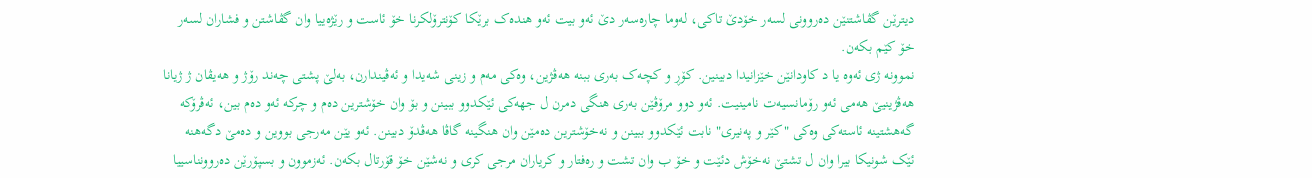دیترێن گڤاشتنێن دەروونی لسەر خۆدێ تاکی، لەوما چارەسەر دێ ئەو بیت ئەو ھندەک برێکا کۆنترۆلکرنا خۆ ئاست و رێژەییا وان گڤاشتن و فشاران لسەر خۆ کێم بکەن.
نموونە ژی ئەوە یا د کاودانێن خێزانیدا دبینین. کۆڕ و کچەک بەری ببنە ھەڤژین، وەکی مەم و زینی شەیدا و ئەڤیندارن، بەلێ پشتی چەند رۆژ و ھەیڤان ژ ژیانا ھەڤژینیێ ھەمی ئەو رۆمانسیەت نامینیت. ئەو دوو مرۆڤێن بەری ھنگی دمرن ل جھەکی ئێکدوو ببینن و بۆ وان خۆشترین دەم و چرکە ئەو دەم بین، ئەڤرۆکە گەھشتینە ئاستەکی وەکی "کێر و پەنیری" نابت ئێکدوو ببینن و نەخۆشترین دەمێن وان ھنگینە گاڤا ھەڤدۆ دبینن. ئەو یێن مەرجی بووین و دەمێ دگەھنە ئێک شونیکا بیرا وان ل تشتێ نەخۆش دئێت و خۆ ب وان تشت و رەفتار و کریاران مرجی کری و نەشێن خۆ قۆرتال بکەن. ئەزموون و بسپۆرێن دەروونناسییا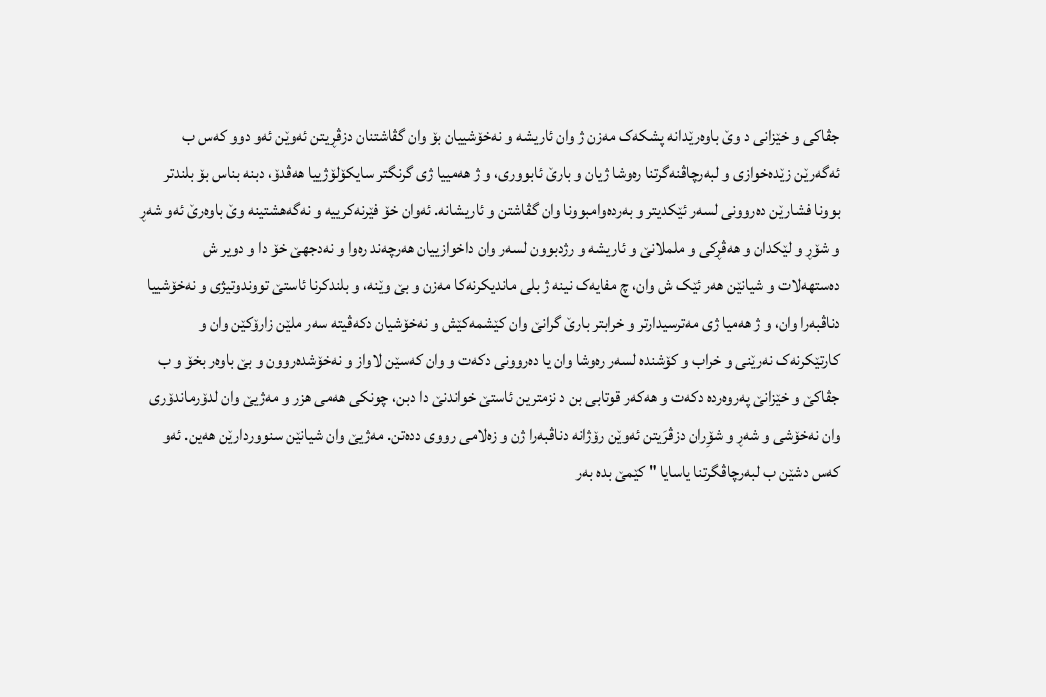جڤاکی و خێزانی د وێ باوەرێدانە پشکەک مەزن ژ وان ئاریشە و نەخۆشییان بۆ وان گڤاشتنان دزڤڕیتن ئەوێن ئەو دوو کەس ب ئەگەرێن زێدەخوازی و لبەرچاڤنەگرتنا رەوشا ژیان و بارێ ئابووری، و ژ ھەمییا ژی گرنگتر سایکۆلۆژییا ھەڤدۆ، دبنە بناس بۆ بلندتر بوونا فشارێن دەروونی لسەر ئێکدیتر و بەردەوامبوونا وان گڤاشتن و ئاریشانە. ئەوان خۆ فێرنەکرییە و نەگەھشتینە وێ باوەرێ ئەو شەڕ و شۆڕ و لێکدان و ھەڤڕکی و ململانێ و ئاریشە و رژدبوون لسەر وان داخوازییان ھەرچەند رەوا و نەدجھێ خۆ دا و دویر ش دەستھەلات و شیانێن ھەر ئێک ش وان، چ مفایەک نینە ژ بلی ماندیکرنەکا مەزن و بێ وێنە، و بلندکرنا ئاستێ تووندوتیژی و نەخۆشییا دناڤبەرا وان، و ژ ھەمیا ژی مەترسیدارتر و خرابتر بارێ گرانێ وان کێشمەکێش و نەخۆشیان دکەڤیتە سەر ملێن زارۆکێن وان و کارتێکرنەک نەرێنی و خراب و کۆشندە لسەر رەوشا وان یا دەروونی دکەت و وان کەسێن لاواز و نەخۆشدەروون و بێ باوەر بخۆ و ب جڤاکێ و خێزانێ پەروەردە دکەت و ھەکەر قوتابی بن د نزمترین ئاستێ خواندنێ دا دبن، چونکی ھەمی ھزر و مەژیێ وان لدۆرماندۆری وان نەخۆشی و شەڕ و شۆِران دزڤرَیتن ئەوێن رۆژانە دناڤبەرا ژن و زەلامی رووی ددەتن. مەژیێ وان شیانێن سنووردارێن ھەین. ئەو کەس دشێن ب لبەرچاڤگرتنا یاسایا " کێمێ بدە بەر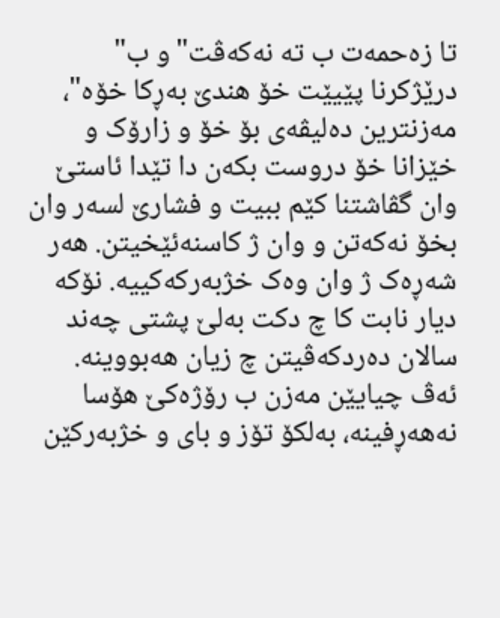تا زەحمەت ب تە نەکەڤت" و ب" درێژکرنا پێیێت خۆ ھندێ بەڕکا خۆە"، مەزنترین دەلیڤەی بۆ خۆ و زارۆک و خێزانا خۆ دروست بکەن دا تێدا ئاستێ وان گڤاشتنا کێم ببیت و فشارێ لسەر وان بخۆ نەکەتن و وان ژ کاسنەئێخیتن. ھەر شەڕەک ژ وان وەک خژبەرکەکییە. نۆکە دیار نابت کا چ دکت بەلێ پشتی چەند سالان دەردکەڤیتن چ زیان ھەبووینە. ئەڤ چیایێن مەزن ب رۆژەکێ ھۆسا نەھەڕفینە، بەلکۆ تۆز و بای و خژبەرکێن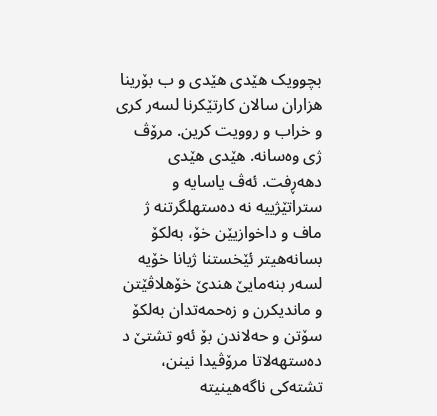بچوویک ھێدی ھێدی و ب بۆرینا ھزاران سالان کارتێکرنا لسەر کری و خراب و روویت کرین. مرۆڤ ژی وەسانە. ھێدی ھێدی دھەڕفت. ئەڤ یاسایە و ستراتێژییە نە دەستھلگرتنە ژ ماف و داخوازیێن خۆ، بەلکۆ بسانەھیتر ئێخستنا ژیانا خۆیە لسەر بنەمایێ ھندێ خۆھلاڤێتن و ماندیکرن و زەحمەتدان بەلکۆ سۆتن و حەلاندن بۆ ئەو تشتێ د دەستھەلاتا مرۆڤیدا نینن، تشتەکی ناگەھینیتە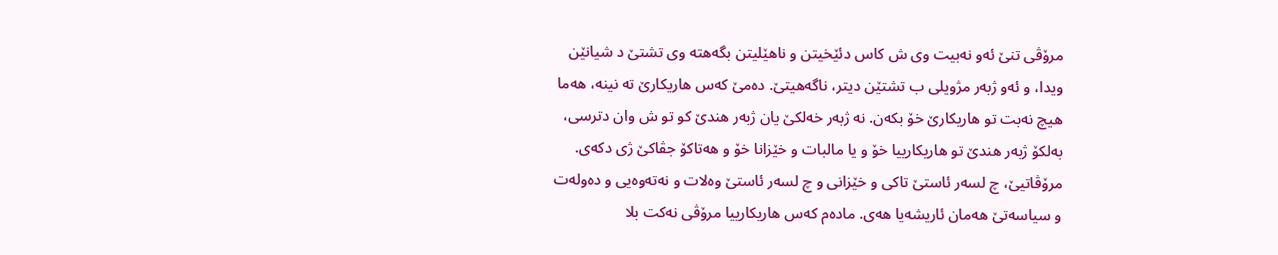مرۆڤی تنێ ئەو نەبیت وی ش کاس دئێخیتن و ناھێلیتن بگەھتە وی تشتێ د شیانێن ویدا، و ئەو ژبەر مژویلی ب تشتێن دیتر، ناگەھیتێ. دەمێ کەس ھاریکارێ تە نینە، ھەما ھیچ نەبت تو ھاریکارێ خۆ بکەن. نە ژبەر خەلکێ یان ژبەر ھندێ کو تو ش وان دترسی، بەلکۆ ژبەر ھندێ تو ھاریکارییا خۆ و یا مالبات و خێزانا خۆ و ھەتاکۆ جڤاکێ ژی دکەی.
مرۆڤاتیێ، چ لسەر ئاستێ تاکی و خێزانی و چ لسەر ئاستێ وەلات و نەتەوەیی و دەولەت و سیاسەتێ ھەمان ئاریشەیا ھەی. مادەم کەس ھاریکارییا مرۆڤی نەکت بلا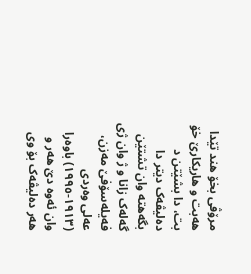مرۆڤی بخۆ ھند تێدا ھەبت و ھاریکارێ خۆ بت، دا بشێتن د دەلیڤەک دیتر دا بگەھتە وان تشتێن گەلەک زانا و ژ وان ژی فەیلەسۆفێ مەزن، عەلی وەردی (١٩١٣-١٩٩٥) باوەرا وان ئەوە دێ ھەر و ھەر دەلیڤەک بۆ وی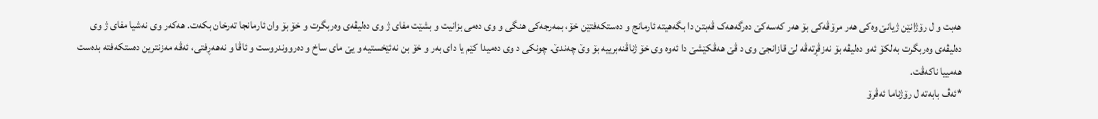ھەبت و ل رۆژانێن ژیانێ وەکی ھەر مرۆڤەکی بۆ ھەر کەسەکێ دەرگەھەک ڤەبتن دا بگەھیتە ئارمانج و دەستکەفتێن خۆ، بمەرجەکی ھنگی و وی دەمی بزانیت و بشێت مفای ژ وی دەلیڤەی وەربگرت و خۆ بۆ وان ئارمانجا تەرخان بکەت. ھەکەر وی نەشیا مفای ژ وی دەلیڤەی وەربگرت بەلکۆ ئەو دەلیڤە بۆ نەزڤڕتەڤە لێ قازانجێ وی د ڤێ ھەڤکێشێ دا ئەوە وی خۆ ژناڤنەبرییە بۆ وێ چەندێ. چونکی د وی دەمیدا کێم یا دای بەر و خۆ بن نەئێخستیە و یێ مای ساخ و دەرووندروست و ئاڤا و نەھەڕفتی، ئەڤە مەزنترین دەستکەفتە بدەست ھەمییا ناکەڤت.
*ئەڤ بابەتە ل رۆژناما ئەڤرۆ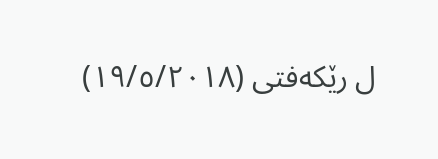ل رێکەفتی (١٩/٥/٢٠١٨)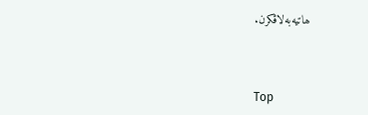ھاتیەبەلاڤکرن.



Top